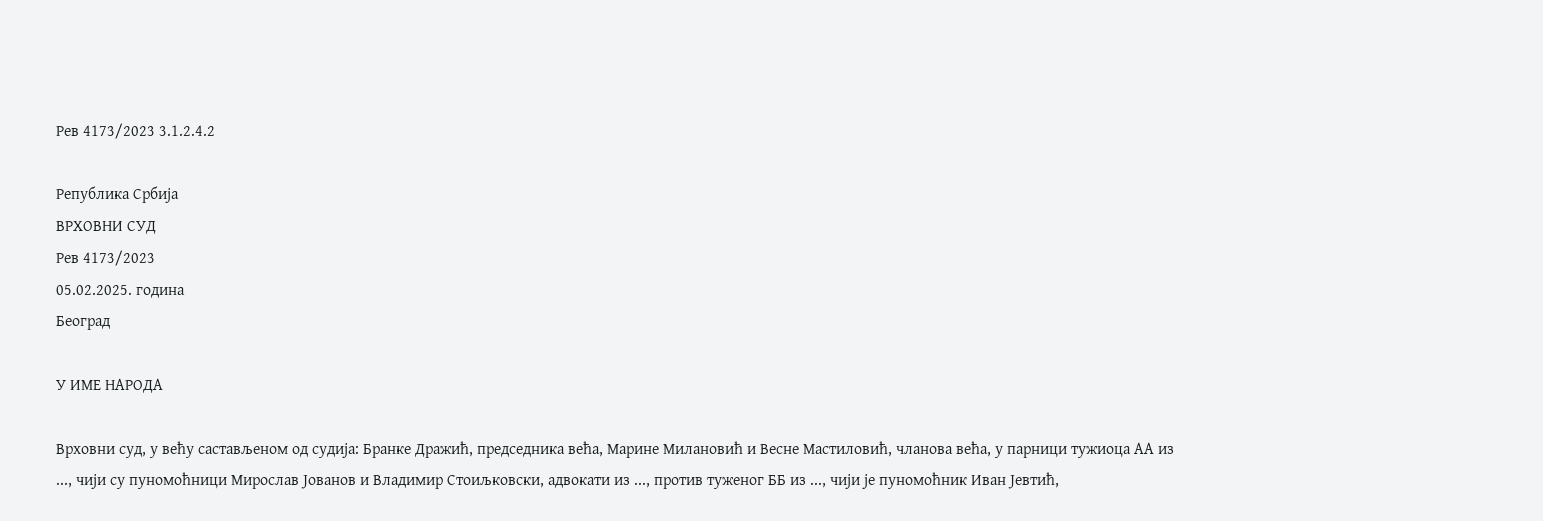Рев 4173/2023 3.1.2.4.2

Република Србија
ВРХОВНИ СУД
Рев 4173/2023
05.02.2025. година
Београд

У ИМЕ НАРОДА

Врховни суд, у већу састављеном од судија: Бранке Дражић, председника већа, Марине Милановић и Весне Мастиловић, чланова већа, у парници тужиоца АА из ..., чији су пуномоћници Мирослав Јованов и Владимир Стоиљковски, адвокати из ..., против туженог ББ из ..., чији је пуномоћник Иван Јевтић,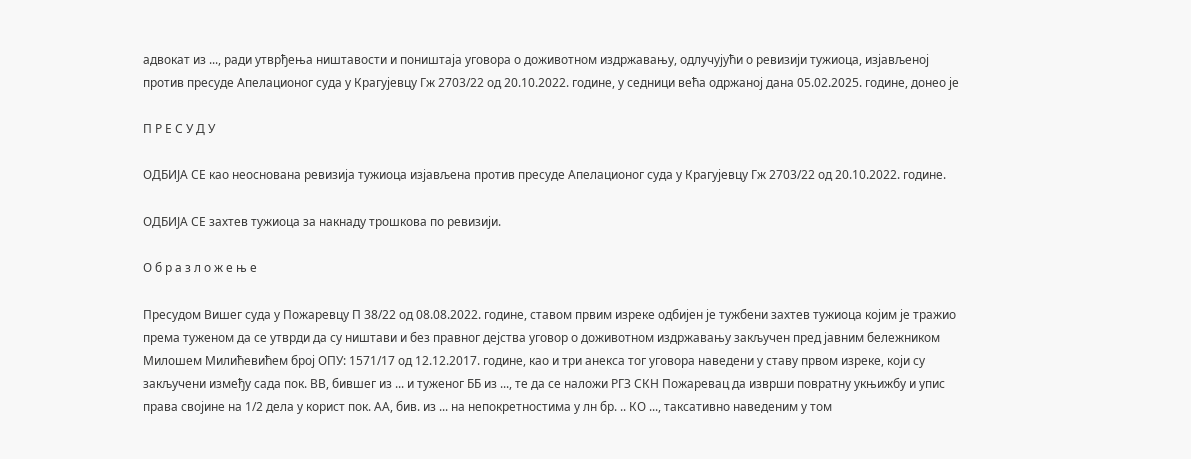адвокат из ..., ради утврђења ништавости и поништаја уговора о доживотном издржавању, одлучујући о ревизији тужиоца, изјављеној против пресуде Апелационог суда у Крагујевцу Гж 2703/22 од 20.10.2022. године, у седници већа одржаној дана 05.02.2025. године, донео је

П Р Е С У Д У

ОДБИЈА СЕ као неоснована ревизија тужиоца изјављена против пресуде Апелационог суда у Крагујевцу Гж 2703/22 од 20.10.2022. године.

ОДБИЈА СЕ захтев тужиоца за накнаду трошкова по ревизији.

О б р а з л о ж е њ е

Пресудом Вишег суда у Пожаревцу П 38/22 од 08.08.2022. године, ставом првим изреке одбијен је тужбени захтев тужиоца којим је тражио према туженом да се утврди да су ништави и без правног дејства уговор о доживотном издржавању закључен пред јавним бележником Милошем Милићевићем број ОПУ: 1571/17 од 12.12.2017. године, као и три анекса тог уговора наведени у ставу првом изреке, који су закључени између сада пок. ВВ, бившег из ... и туженог ББ из ..., те да се наложи РГЗ СКН Пожаревац да изврши повратну укњижбу и упис права својине на 1/2 дела у корист пок. АА, бив. из ... на непокретностима у лн бр. .. КО ..., таксативно наведеним у том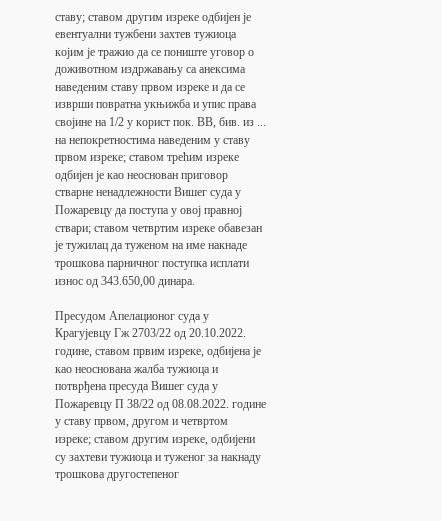ставу; ставом другим изреке одбијен је евентуални тужбени захтев тужиоца којим је тражио да се пониште уговор о доживотном издржавању са анексима наведеним ставу првом изреке и да се изврши повратна укњижба и упис права својине на 1/2 у корист пок. ВВ, бив. из ... на непокретностима наведеним у ставу првом изреке; ставом трећим изреке одбијен је као неоснован приговор стварне ненадлежности Вишег суда у Пожаревцу да поступа у овој правној ствари; ставом четвртим изреке обавезан је тужилац да туженом на име накнаде трошкова парничног поступка исплати износ од 343.650,00 динара.

Пресудом Апелационог суда у Крагујевцу Гж 2703/22 од 20.10.2022. године, ставом првим изреке, одбијена је као неоснована жалба тужиоца и потврђена пресуда Вишег суда у Пожаревцу П 38/22 од 08.08.2022. године у ставу првом, другом и четвртом изреке; ставом другим изреке, одбијени су захтеви тужиоца и туженог за накнаду трошкова другостепеног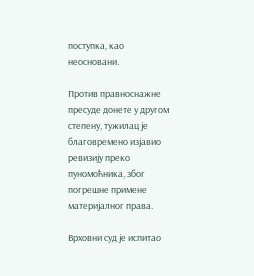поступка, као неосновани.

Против правноснажне пресуде донете у другом степену, тужилац је благовремено изјавио ревизију преко пуномоћника, због погрешне примене материјалног права.

Врховни суд је испитао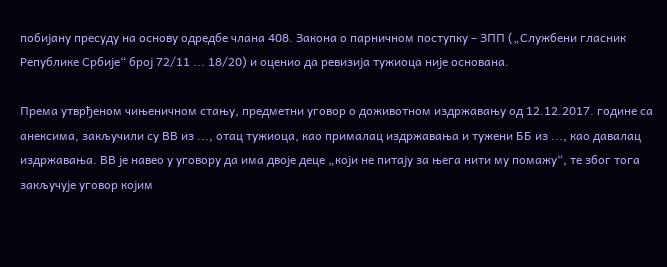побијану пресуду на основу одредбе члана 408. Закона о парничном поступку – ЗПП („Службени гласник Републике Србије“ број 72/11 ... 18/20) и оценио да ревизија тужиоца није основана.

Према утврђеном чињеничном стању, предметни уговор о доживотном издржавању од 12.12.2017. године са анексима, закључили су ВВ из ..., отац тужиоца, као прималац издржавања и тужени ББ из ..., као давалац издржавања. ВВ је навео у уговору да има двоје деце „који не питају за њега нити му помажу“, те због тога закључује уговор којим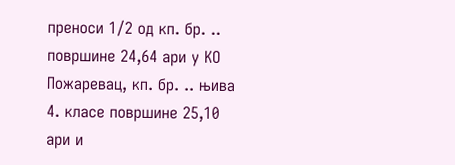преноси 1/2 од кп. бр. .. површине 24,64 ари у КО Пожаревац, кп. бр. .. њива 4. класе површине 25,10 ари и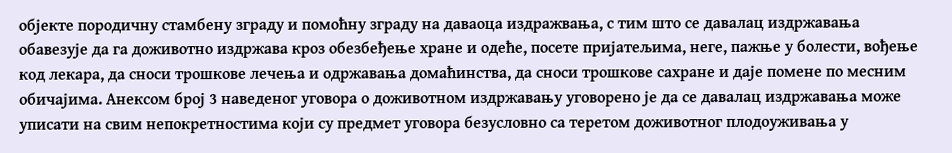објекте породичну стамбену зграду и помоћну зграду на даваоца издражвања, с тим што се давалац издржавања обавезује да га доживотно издржава кроз обезбеђење хране и одеће, посете пријатељима, неге, пажње у болести, вођење код лекара, да сноси трошкове лечења и одржавања домаћинства, да сноси трошкове сахране и даје помене по месним обичајима. Анексом број 3 наведеног уговора о доживотном издржавању уговорено је да се давалац издржавања може уписати на свим непокретностима који су предмет уговора безусловно са теретом доживотног плодоуживања у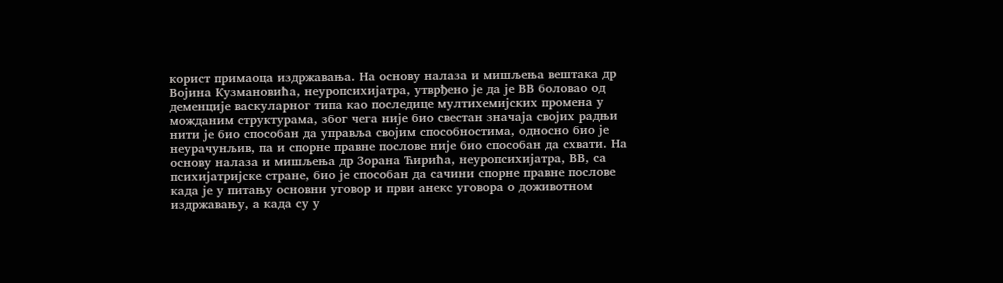корист примаоца издржавања. На основу налаза и мишљења вештака др Војина Кузмановића, неуропсихијатра, утврђено је да је ВВ боловао од деменције васкуларног типа као последице мултихемијских промена у можданим структурама, због чега није био свестан значаја својих радњи нити је био способан да управља својим способностима, односно био је неурачунљив, па и спорне правне послове није био способан да схвати. На основу налаза и мишљења др Зорана Ћирића, неуропсихијатра, ВВ, са психијатријске стране, био је способан да сачини спорне правне послове када је у питању основни уговор и први анекс уговора о доживотном издржавању, а када су у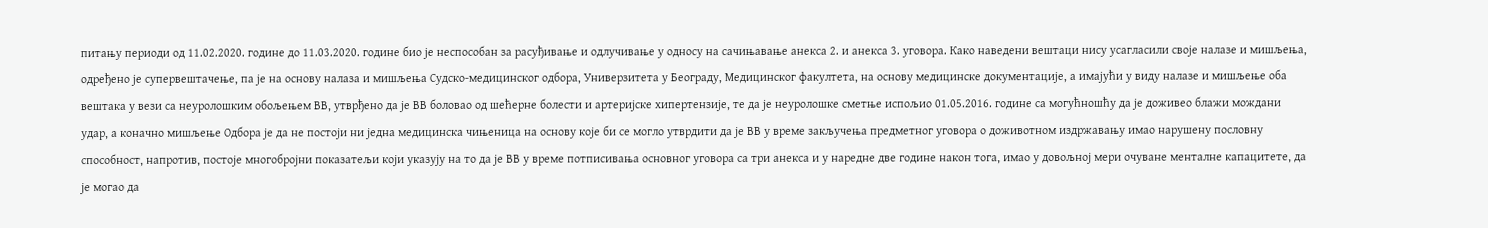питању периоди од 11.02.2020. године до 11.03.2020. године био је неспособан за расуђивање и одлучивање у односу на сачињавање анекса 2. и анекса 3. уговора. Како наведени вештаци нису усагласили своје налазе и мишљења, одређено је супервештачење, па је на основу налаза и мишљења Судско-медицинског одбора, Универзитета у Београду, Медицинског факултета, на основу медицинске документације, а имајући у виду налазе и мишљење оба вештака у вези са неуролошким обољењем ВВ, утврђено да је ВВ боловао од шећерне болести и артеријске хипертензије, те да је неуролошке сметње испољио 01.05.2016. године са могућношћу да је доживео блажи мождани удар, а коначно мишљење Одбора је да не постоји ни једна медицинска чињеница на основу које би се могло утврдити да је ВВ у време закључења предметног уговора о доживотном издржавању имао нарушену пословну способност, напротив, постоје многобројни показатељи који указују на то да је ВВ у време потписивања основног уговора са три анекса и у наредне две године након тога, имао у довољној мери очуване менталне капацитете, да је могао да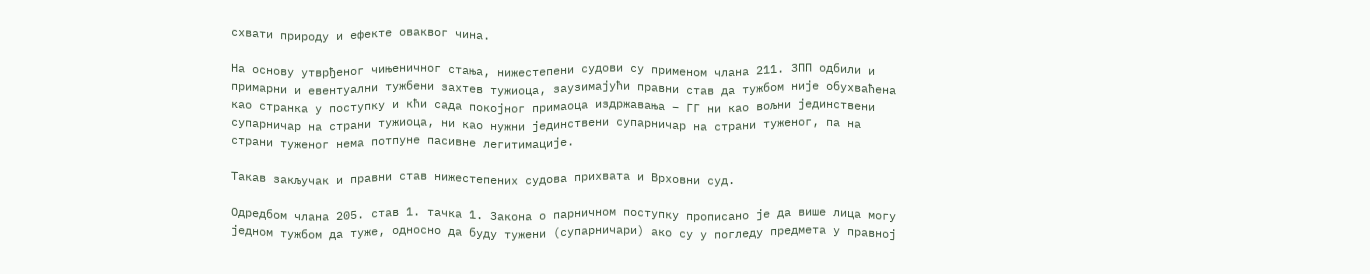схвати природу и ефекте оваквог чина.

На основу утврђеног чињеничног стања, нижестепени судови су применом члана 211. ЗПП одбили и примарни и евентуални тужбени захтев тужиоца, заузимајући правни став да тужбом није обухваћена као странка у поступку и кћи сада покојног примаоца издржавања – ГГ ни као вољни јединствени супарничар на страни тужиоца, ни као нужни јединствени супарничар на страни туженог, па на страни туженог нема потпуне пасивне легитимације.

Такав закључак и правни став нижестепених судова прихвата и Врховни суд.

Одредбом члана 205. став 1. тачка 1. Закона о парничном поступку прописано је да више лица могу једном тужбом да туже, односно да буду тужени (супарничари) ако су у погледу предмета у правној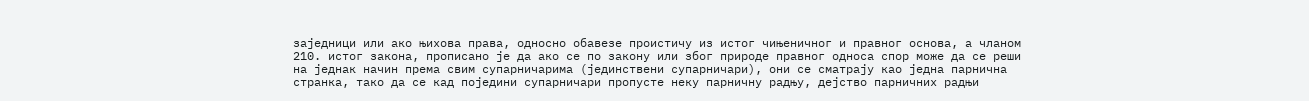заједници или ако њихова права, односно обавезе проистичу из истог чињеничног и правног основа, а чланом 210. истог закона, прописано је да ако се по закону или због природе правног односа спор може да се реши на једнак начин према свим супарничарима (јединствени супарничари), они се сматрају као једна парнична странка, тако да се кад поједини супарничари пропусте неку парничну радњу, дејство парничних радњи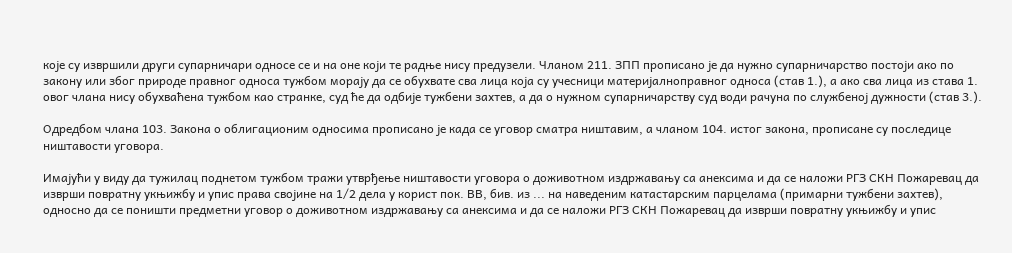које су извршили други супарничари односе се и на оне који те радње нису предузели. Чланом 211. ЗПП прописано је да нужно супарничарство постоји ако по закону или због природе правног односа тужбом морају да се обухвате сва лица која су учесници материјалноправног односа (став 1.), а ако сва лица из става 1. овог члана нису обухваћена тужбом као странке, суд ће да одбије тужбени захтев, а да о нужном супарничарству суд води рачуна по службеној дужности (став 3.).

Одредбом члана 103. Закона о облигационим односима прописано је када се уговор сматра ништавим, а чланом 104. истог закона, прописане су последице ништавости уговора.

Имајући у виду да тужилац поднетом тужбом тражи утврђење ништавости уговора о доживотном издржавању са анексима и да се наложи РГЗ СКН Пожаревац да изврши повратну укњижбу и упис права својине на 1/2 дела у корист пок. ВВ, бив. из ... на наведеним катастарским парцелама (примарни тужбени захтев), односно да се поништи предметни уговор о доживотном издржавању са анексима и да се наложи РГЗ СКН Пожаревац да изврши повратну укњижбу и упис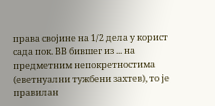права својине на 1/2 дела у корист сада пок. ВВ бившег из ... на предметним непокретностима (еветнуални тужбени захтев), то је правилан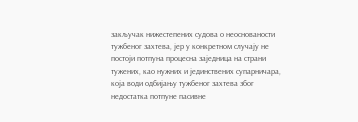закључак нижестепених судова о неоснованости тужбеног захтева, јер у конкретном случају не постоји потпуна процесна заједница на страни тужених, као нужних и јединствених супарничара, која води одбијању тужбеног захтева због недостатка потпуне пасивне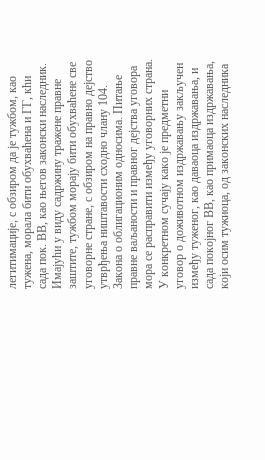легитимације, с обзиром да је тужбом, као тужена, морала бити обухваћена и ГГ, кћи сада пок. ВВ, као његов законски наследник. Имајући у виду садржину тражене правне заштите, тужбом морају бити обухваћене све уговорне стране, с обзиром на правно дејство утврђења ништавости сходно члану 104. Закона о облигационим односима. Питање правне ваљаности и правног дејства уговора мора се расправити између уговорних страна. У конкретном сучају како је предметни уговор о доживотном издржавању закључен између туженог, као даваоца издржавања, и сада покојног ВВ, као примаоца издржавања, који осим тужиоца, од законских наследника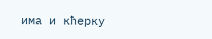има и кћерку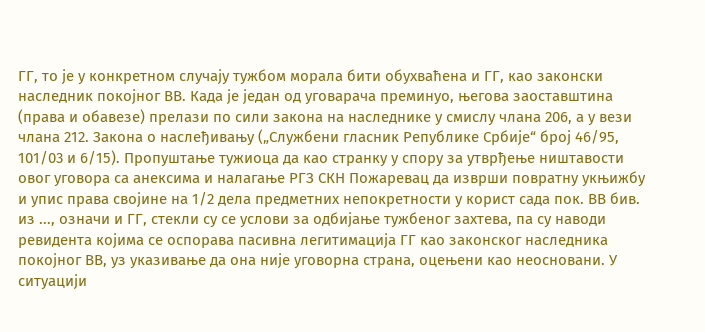ГГ, то је у конкретном случају тужбом морала бити обухваћена и ГГ, као законски наследник покојног ВВ. Када је један од уговарача преминуо, његова заоставштина (права и обавезе) прелази по сили закона на наследнике у смислу члана 206, а у вези члана 212. Закона о наслеђивању („Службени гласник Републике Србије“ број 46/95, 101/03 и 6/15). Пропуштање тужиоца да као странку у спору за утврђење ништавости овог уговора са анексима и налагање РГЗ СКН Пожаревац да изврши повратну укњижбу и упис права својине на 1/2 дела предметних непокретности у корист сада пок. ВВ бив. из ..., означи и ГГ, стекли су се услови за одбијање тужбеног захтева, па су наводи ревидента којима се оспорава пасивна легитимација ГГ као законског наследника покојног ВВ, уз указивање да она није уговорна страна, оцењени као неосновани. У ситуацији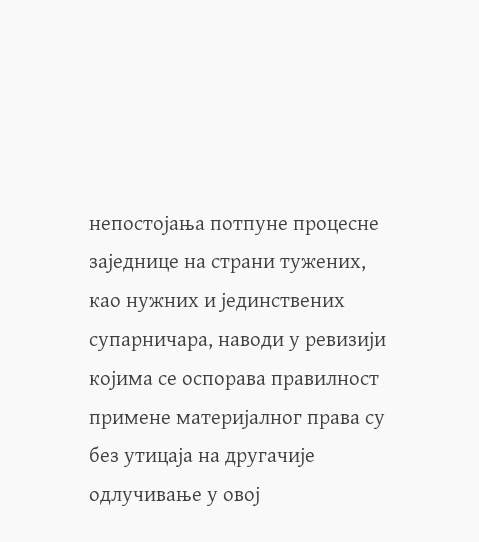непостојања потпуне процесне заједнице на страни тужених, као нужних и јединствених супарничара, наводи у ревизији којима се оспорава правилност примене материјалног права су без утицаја на другачије одлучивање у овој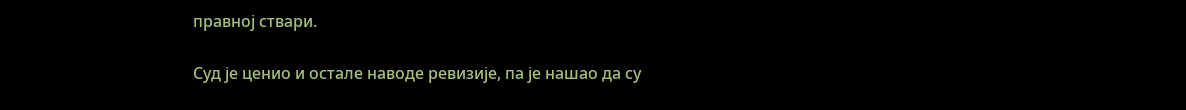правној ствари.

Суд је ценио и остале наводе ревизије, па је нашао да су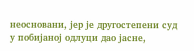неосновани, јер је другостепени суд у побијаној одлуци дао јасне,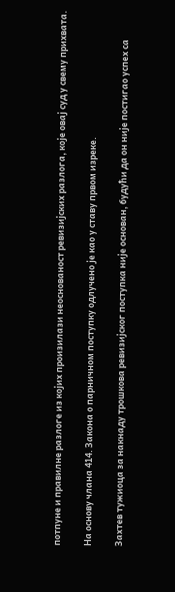потпуне и правилне разлоге из којих произилази неоснованост ревизијских разлога, које овај суд у свему прихвата.

На основу члана 414. Закона о парничном поступку одлучено је као у ставу првом изреке.

Захтев тужиоца за накнаду трошкова ревизијског поступка није основан, будући да он није постигао успех са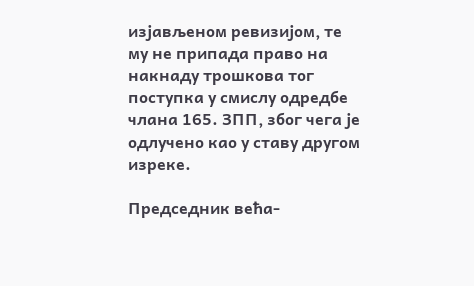изјављеном ревизијом, те му не припада право на накнаду трошкова тог поступка у смислу одредбе члана 165. ЗПП, због чега је одлучено као у ставу другом изреке.

Председник већа-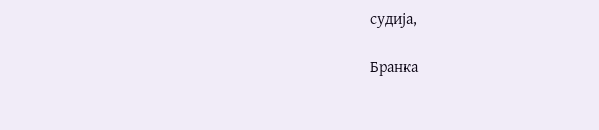судија,

Бранка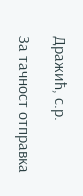Дражић, с.р.

За тачност отправка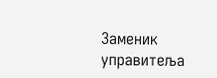Заменик управитеља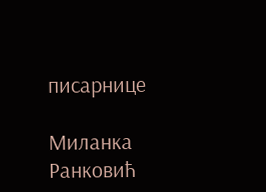писарнице

Миланка Ранковић